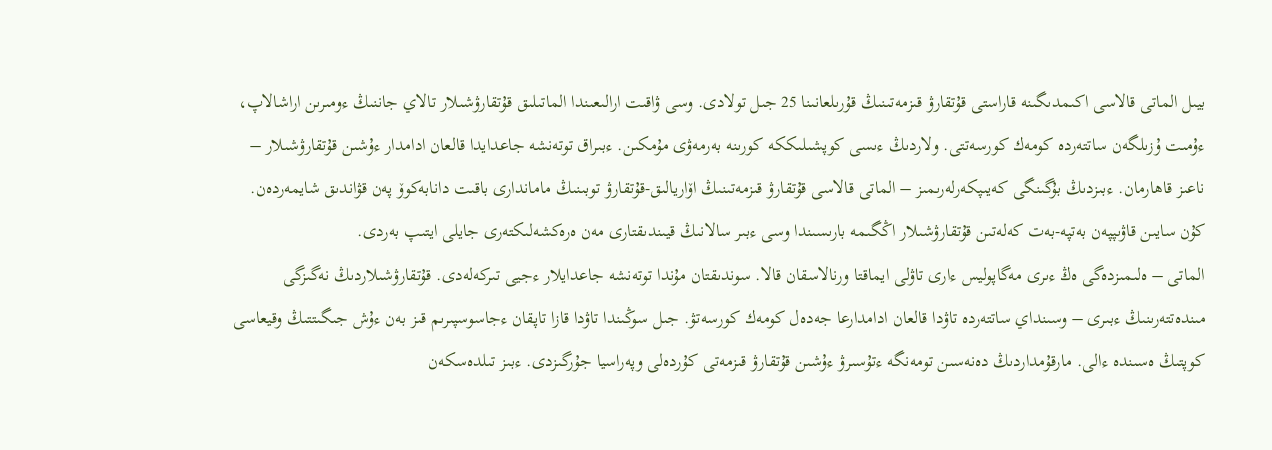بيىل الماتى قالاسى اكىمدىگىنە قاراستى قۇتقارۋ قىزمەتىنىڭ قۇرىلعانىنا 25 جىل تولادى. وسى ۋاقىت ارالىعىندا الماتىلىق قۇتقارۋشىلار تالاي جاننىڭ ءومىرىن اراشالاپ، ءۇمىت ۇزىلگەن ساتتەردە كومەك كورسەتتى. ولاردىڭ ءىسى كوپشىلىككە كورىنە بەرمەۋى مۇمكىن. ءبىراق توتەنشە جاعدايدا قالعان ادامدار ءۇشىن قۇتقارۋشىلار – ناعىز قاھارمان. ءبىزدىڭ بۇگىنگى كەيىپكەرلەرىمىز – الماتى قالاسى قۇتقارۋ قىزمەتىنىڭ اۆاريالىق-قۇتقارۋ توبىنىڭ ماماندارى باقىت دانابەكوۆ پەن قۋاندىق شايمەردەن. كۇن سايىن قاۋىپپەن بەتپە-بەت كەلەتىن قۇتقارۋشىلار اڭگىمە بارىسىندا وسى ءبىر سالانىڭ قيىندىقتارى مەن ەرەكشەلىكتەرى جايلى ايتىپ بەردى.
الماتى – ەلىمىزدەگى ەڭ ءىرى مەگاپوليس ءارى تاۋلى ايماقتا ورنالاسقان قالا. سوندىقتان مۇندا توتەنشە جاعدايلار ءجيى تىركەلەدى. قۇتقارۋشىلاردىڭ نەگىزگى مىندەتتەرىنىڭ ءبىرى – وسىنداي ساتتەردە تاۋدا قالعان ادامدارعا جەدەل كومەك كورسەتۋ. جىل سوڭىندا تاۋدا قازا تاپقان ءجاسوسپىرىم قىز بەن ءۇش جىگىتتىڭ وقيعاسى كوپتىڭ ەسىندە ءالى. مارقۇمداردىڭ دەنەسىن تومەنگە ءتۇسىرۋ ءۇشىن قۇتقارۋ قىزمەتى كۇردەلى وپەراسيا جۇرگىزدى. ءبىز تىلدەسكەن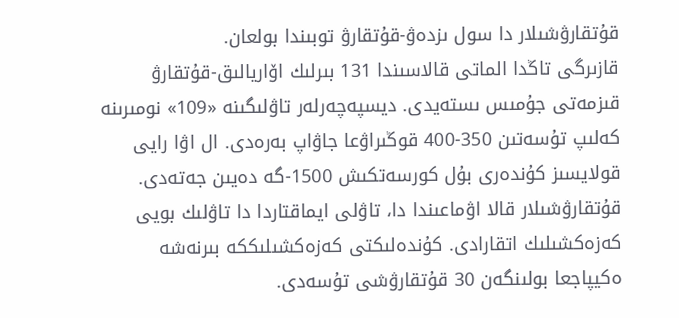قۇتقارۋشىلار دا سول ىزدەۋ-قۇتقارۋ توبىندا بولعان.
قازىرگى تاڭدا الماتى قالاسىندا 131 بىرلىك اۆاريالىق-قۇتقارۋ قىزمەتى جۇمىس ىستەيدى. ديسپەچەرلەر تاۋلىگىنە «109» نومىرىنە كەلىپ تۇسەتىن 350-400 قوڭىراۋعا جاۋاپ بەرەدى. ال اۋا رايى قولايسىز كۇندەرى بۇل كورسەتكىش 1500-گە دەيىن جەتەدى. قۇتقارۋشىلار قالا اۋماعىندا دا، تاۋلى ايماقتاردا دا تاۋلىك بويى كەزەكشىلىك اتقارادى. كۇندەلىكتى كەزەكشىلىككە بىرنەشە ەكيپاجعا بولىنگەن 30 قۇتقارۋشى تۇسەدى.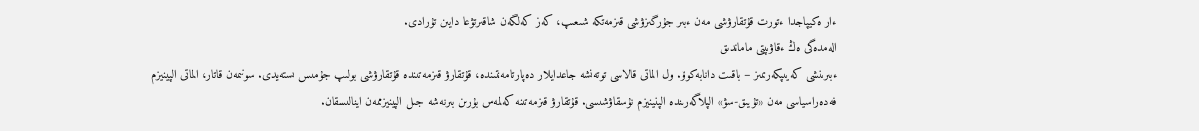ءار ەكيپاجدا ءتورت قۇتقارۋشى مەن ءبىر جۇرگىزۋشى قىزمەتكە شىعىپ، كەز كەلگەن شاقىرتۋعا دايىن تۇرادى.
الەمدەگى ەڭ ءقاۋىپتى ماماندىق
ءبىرىنشى كەيىپكەرىمىز – باقىت دانابەكوۆ. ول الماتى قالاسى توتەنشە جاعدايلار دەپارتامەنتىندە، قۇتقارۋ قىزمەتىندە قۇتقارۋشى بولىپ جۇمىس ىستەيدى. سونىمەن قاتار، الماتى الپينيزم فەدەراسياسى مەن «تۇيىق-سۋ» الپلاگەرىندە الپنينيزم نۇسقاۋشىسى. قۇتقارۋ قىزمەتىنە كەلمەس بۇرىن بىرنەشە جىل الپينيزممەن اينالىسقان.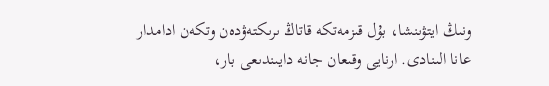ونىڭ ايتۋىنشا، بۇل قىزمەتكە قاتاڭ ىرىكتەۋدەن وتكەن ادامدار عانا الىنادى. ارنايى وقىعان جانە دايىندىعى بار،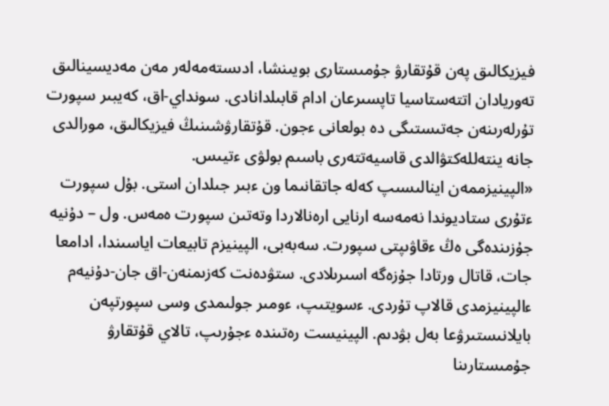فيزيكالىق پەن قۇتقارۋ جۇمىستارى بويىنشا، ادىستەمەلەر مەن مەديسينالىق تەوريادان اتتەستاسيا تاپسىرعان ادام قابىلدانادى. سونداي-اق، كەيبىر سپورت تۇرلەرىنەن جەتىستىگى دە بولعانى ءجون. قۇتقارۋشىنىڭ فيزيكالىق، مورالدى جانە ينتەللەكتۋالدى قاسيەتتەرى باسىم بولۋى ءتيىس.
«الپينيزممەن اينالىسىپ كەلە جاتقانىما ون ءبىر جىلدان استى. بۇل سپورت ءتۇرى ستاديوندا نەمەسە ارنايى ارەنالاردا وتەتىن سپورت ەمەس. ول – دۇنيە جۇزىندەگى ەڭ ءقاۋىپتى سپورت. سەبەبى، الپينيزم تابيعات اياسىندا، ادامعا جات، قاتال ورتادا جۇزەگە اسىرىلادى. ستۋدەنت كەزىمنەن-اق جان-دۇنيەم ءالپينيزمدى قالاپ تۇردى. ءسويتىپ، ءومىر جولىمدى وسى سپورتپەن بايلانىستىرۋعا بەل بۋدىم. الپينيست رەتىندە ءجۇرىپ، تالاي قۇتقارۋ جۇمىستارىنا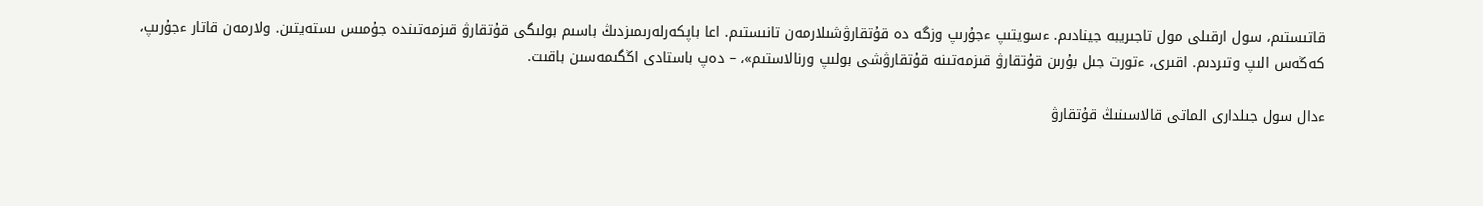قاتىستىم، سول ارقىلى مول تاجىريبە جينادىم. ءسويتىپ ءجۇرىپ وزگە دە قۇتقارۋشىلارمەن تانىستىم. اعا باپكەرلەرىمىزدىڭ باسىم بولىگى قۇتقارۋ قىزمەتىندە جۇمىس ىستەيتىن. ولارمەن قاتار ءجۇرىپ، كەڭەس الىپ وتىردىم. اقىرى، ءتورت جىل بۇرىن قۇتقارۋ قىزمەتىنە قۇتقارۋشى بولىپ ورنالاستىم»، – دەپ باستادى اڭگىمەسىن باقىت.

ءدال سول جىلدارى الماتى قالاسىنىڭ قۇتقارۋ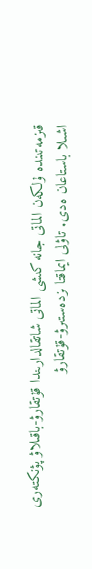قىزمەتىندە ۇلكەن الماتى جانە كىشى الماتى شاتقالدارىندا قۇتقارۋ-باقىلاۋ پۋنكتەرى اشىلا باستاعان ەدى. تاۋلى ايماقتا ىزدەستىرۋ-قۇتقارۋ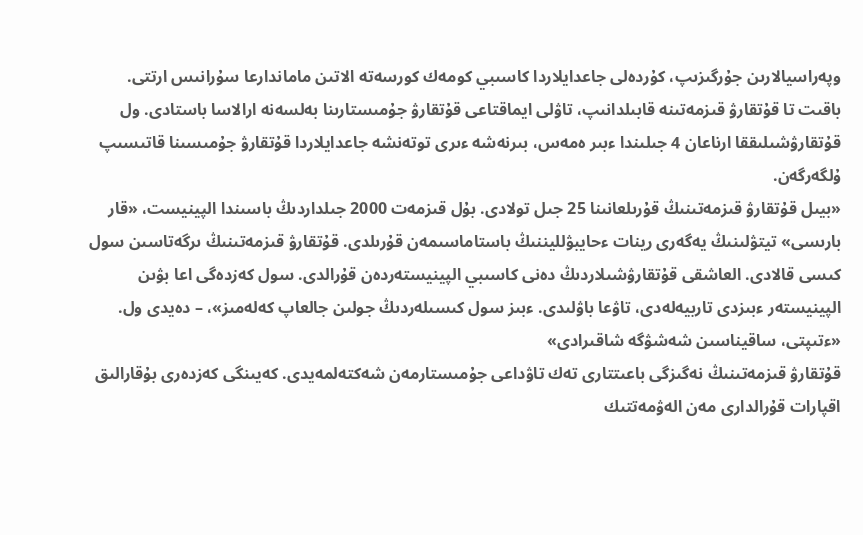وپەراسيالارىن جۇرگىزىپ، كۇردەلى جاعدايلاردا كاسىبي كومەك كورسەتە الاتىن ماماندارعا سۇرانىس ارتتى. باقىت تا قۇتقارۋ قىزمەتىنە قابىلدانىپ، تاۋلى ايماقتاعى قۇتقارۋ جۇمىستارىنا بەلسەنە ارالاسا باستادى. ول قۇتقارۋشىلىققا ارناعان 4 جىلىندا ءبىر ەمەس، بىرنەشە ءىرى توتەنشە جاعدايلاردا قۇتقارۋ جۇمىسىنا قاتىسىپ ۇلگەرگەن.
«بيىل قۇتقارۋ قىزمەتىنىڭ قۇرىلعانىنا 25 جىل تولادى. بۇل قىزمەت 2000 جىلداردىڭ باسىندا الپينيست، «قار بارىسى» تيتۋلىنىڭ يەگەرى رينات ءحايبۋلليننىڭ باستاماسىمەن قۇرىلدى. قۇتقارۋ قىزمەتىنىڭ ىرگەتاسىن سول كىسى قالادى. العاشقى قۇتقارۋشىلاردىڭ دەنى كاسىبي الپينيستەردەن قۇرالدى. سول كەزدەگى اعا بۋىن الپينيستەر ءبىزدى تاربيەلەدى، تاۋعا باۋلىدى. ءبىز سول كىسىلەردىڭ جولىن جالعاپ كەلەمىز»، – دەيدى ول.
«ءتىپتى، ساقيناسىن شەشۋگە شاقىرادى»
قۇتقارۋ قىزمەتىنىڭ نەگىزگى باعىتتارى تەك تاۋداعى جۇمىستارمەن شەكتەلمەيدى. كەيىنگى كەزدەرى بۇقارالىق اقپارات قۇرالدارى مەن الەۋمەتتىك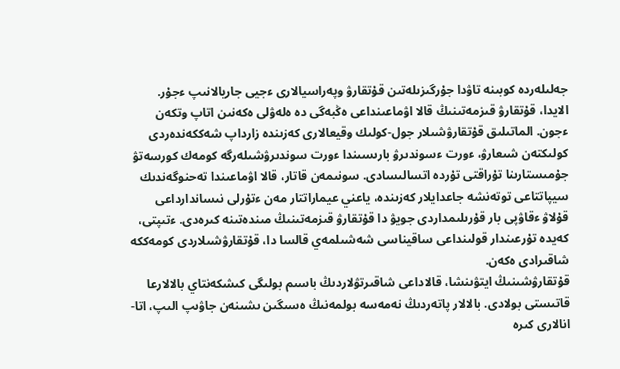جەلىلەردە كوبىنە تاۋدا جۇرگىزىلەتىن قۇتقارۋ وپەراسيالارى ءجيى جاريالانىپ ءجۇر. الايدا، قۇتقارۋ قىزمەتىنىڭ قالا اۋماعىنداعى ەڭبەگى دە ەلەۋلى ەكەنىن اتاپ وتكەن ءجون. الماتىلىق قۇتقارۋشىلار جول-كولىك وقيعالارى كەزىندە زارداپ شەككەندەردى كولىكتەن شىعارۋ، ءورت ءسوندىرۋ بارىسىندا ءورت سوندىرۋشىلەرگە كومەك كورسەتۋ جۇمىستارىنا تۇراقتى تۇردە اتسالىسادى. سونىمەن قاتار، قالا اۋماعىندا تەحنوگەندىك سيپاتتاعى توتەنشە جاعدايلار كەزىندە، ياعني عيماراتتار مەن ءتۇرلى نىساندارداعى قۇلاۋ ءقاۋپى بار قۇرىلىمداردى جويۋ دا قۇتقارۋ قىزمەتىنىڭ مىندەتىنە كىرەدى. ءتىپتى، كەيدە تۇرعىندار قولىنداعى ساقيناسى شەشىلمەي قالسا دا، قۇتقارۋشىلاردى كومەككە شاقىرادى ەكەن.
قۇتقارۋشىنىڭ ايتۋىنشا، قالاداعى شاقىرتۋلاردىڭ باسىم بولىگى كىشكەنتاي بالالارعا قاتىستى بولادى. بالالار پاتەردىڭ نەمەسە بولمەنىڭ ەسىگىن ىشىنەن جاۋىپ الىپ، اتا-انالارى كىرە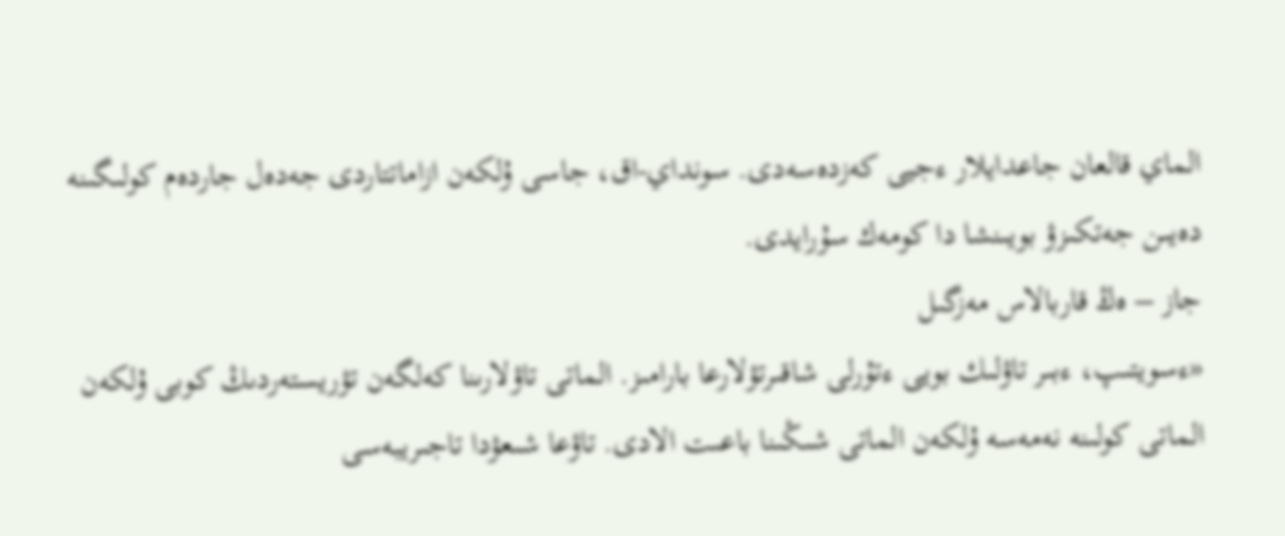الماي قالعان جاعدايلار ءجيى كەزدەسەدى. سونداي-اق، جاسى ۇلكەن ازاماتتاردى جەدەل جاردەم كولىگىنە دەيىن جەتكىزۋ بويىنشا دا كومەك سۇرايدى.
جاز – ەڭ قاربالاس مەزگىل
«ءسويتىپ، ءبىر تاۋلىك بويى ءتۇرلى شاقىرتۋلارعا بارامىز. الماتى تاۋلارىنا كەلگەن تۋريستەردىڭ كوبى ۇلكەن الماتى كولىنە نەمەسە ۇلكەن الماتى شىڭىنا باعىت الادى. تاۋعا شىعۋدا تاجىريبەسى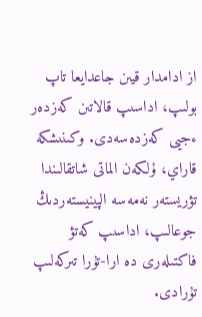از ادامدار قيىن جاعدايعا تاپ بولىپ، اداسىپ قالاتىن كەزدەر ءجيى كەزدەسەدى. وكىنىشكە قاراي، ۇلكەن الماتى شاتقالىندا تۋريستەر نەمەسە الپينيستەردىڭ جوعالىپ، اداسىپ كەتۋ فاكتىلەرى دە ارا-تۇرا تىركەلىپ تۇرادى.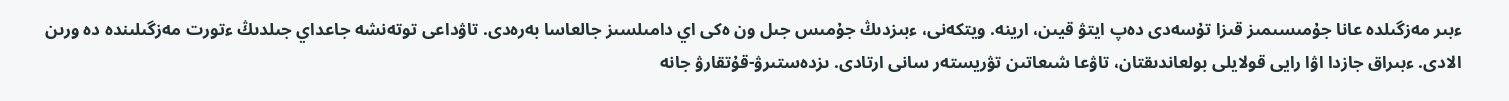ءبىر مەزگىلدە عانا جۇمىسىمىز قىزا تۇسەدى دەپ ايتۋ قيىن، ارينە. ويتكەنى، ءبىزدىڭ جۇمىس جىل ون ەكى اي دامىلسىز جالعاسا بەرەدى. تاۋداعى توتەنشە جاعداي جىلدىڭ ءتورت مەزگىلىندە دە ورىن الادى. ءبىراق جازدا اۋا رايى قولايلى بولعاندىقتان، تاۋعا شىعاتىن تۋريستەر سانى ارتادى. ىزدەستىرۋ-قۇتقارۋ جانە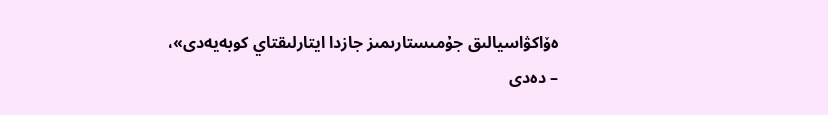ەۆاكۋاسيالىق جۇمىستارىمىز جازدا ايتارلىقتاي كوبەيەدى»، – دەدى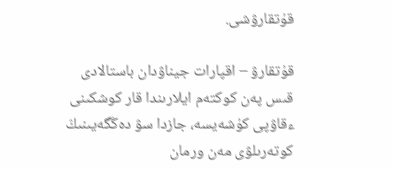قۇتقارۋشى.

قۇتقارۋ – اقپارات جيناۋدان باستالادى
قىس پەن كوكتەم ايلارىندا قار كوشكىنى ءقاۋپى كۇشەيسە، جازدا سۋ دەڭگەيىنىڭ كوتەرىلۋى مەن ورمان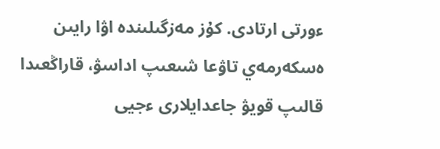ءورتى ارتادى. كۇز مەزگىلىندە اۋا رايىن ەسكەرمەي تاۋعا شىعىپ اداسۋ، قاراڭعىدا قالىپ قويۋ جاعدايلارى ءجيى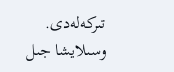تىركەلەدى. وسىلايشا جىل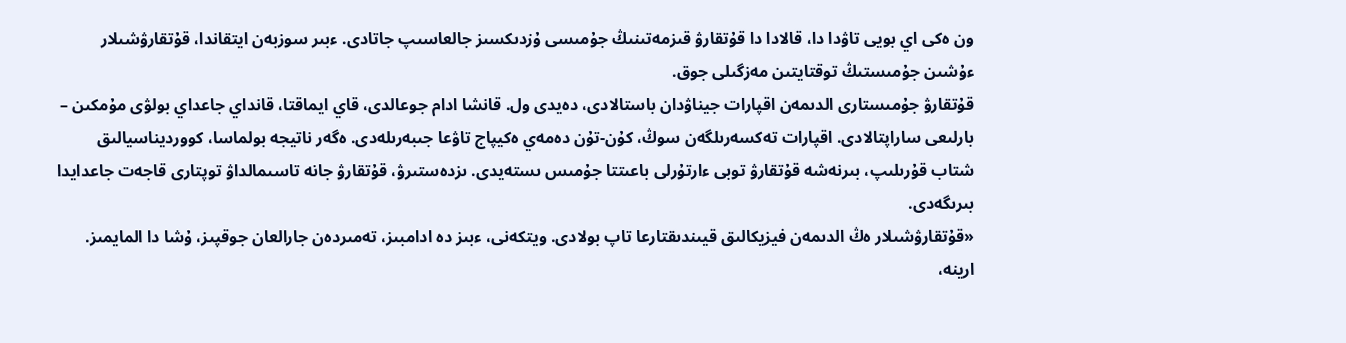ون ەكى اي بويى تاۋدا دا، قالادا دا قۇتقارۋ قىزمەتىنىڭ جۇمىسى ۇزدىكسىز جالعاسىپ جاتادى. ءبىر سوزبەن ايتقاندا، قۇتقارۋشىلار ءۇشىن جۇمىستىڭ توقتايتىن مەزگىلى جوق.
قۇتقارۋ جۇمىستارى الدىمەن اقپارات جيناۋدان باستالادى، دەيدى ول. قانشا ادام جوعالدى، قاي ايماقتا، قانداي جاعداي بولۋى مۇمكىن – بارلىعى ساراپتالادى. اقپارات تەكسەرىلگەن سوڭ، كۇن-تۇن دەمەي ەكيپاج تاۋعا جىبەرىلەدى. ەگەر ناتيجە بولماسا، كوورديناسيالىق شتاب قۇرىلىپ، بىرنەشە قۇتقارۋ توبى ءارتۇرلى باعىتتا جۇمىس ىستەيدى. ىزدەستىرۋ، قۇتقارۋ جانە تاسىمالداۋ توپتارى قاجەت جاعدايدا بىرىگەدى.
«قۇتقارۋشىلار ەڭ الدىمەن فيزيكالىق قيىندىقتارعا تاپ بولادى. ويتكەنى، ءبىز دە ادامبىز، تەمىردەن جارالعان جوقپىز، ۇشا دا المايمىز. ارينە،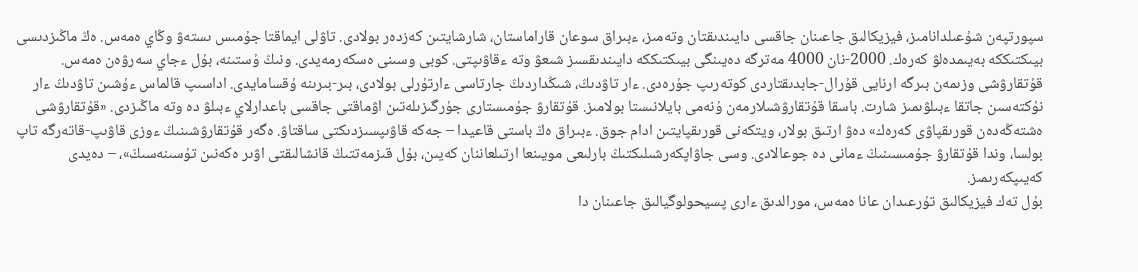سپورتپەن شۇعىلدانامىز، فيزيكالىق جاعىنان جاقسى دايىندىقتان وتەمىز، ءبىراق سوعان قاراماستان، شارشايتىن كەزدەر بولادى. تاۋلى ايماقتا جۇمىس ىستەۋ وڭاي ەمەس. ەڭ ماڭىزدىسى بيىكتىككە بەيىمدەلۋ كەرەك. 2000-نان 4000 مەترگە دەيىنگى بيىكتىككە دايىندىقسىز شىعۋ وتە ءقاۋىپتى. كوبى وسىنى ەسكەرمەيدى. ونىڭ ۇستىنە، بۇل ءجاي سەرۋەن ەمەس. قۇتقارۋشى وزىمەن بىرگە ارنايى قۇرال-جابدىقتاردى كوتەرىپ جۇرەدى. ءار تاۋدىڭ، شىڭداردىڭ جارتاسى ءارتۇرلى بولادى، بىر-بىرىنە ۇقسامايدى. اداسىپ قالماس ءۇشىن تاۋدىڭ ءار نۇكتەسىن جاتقا ءبىلۋىمىز شارت. باسقا قۇتقارۋشىلارمەن ۇنەمى بايلانىستا بولامىز. قۇتقارۋ جۇمىستارى جۇرگىزىلەتىن اۋماقتى جاقسى باعدارلاي ءبىلۋ دە وتە ماڭىزدى. «قۇتقارۋشى ەشتەڭەدەن قورىقپاۋى كەرەك» دەۋ ارتىق بولار، ويتكەنى قورىقپايتىن ادام جوق. ءبىراق ەڭ باستى قاعيدا – جەكە قاۋىپسىزدىكتى ساقتاۋ. ەگەر قۇتقارۋشىنىڭ ءوزى قاۋىپ-قاتەرگە تاپ بولسا، وندا قۇتقارۋ جۇمىسىنىڭ ءمانى دە جوعالادى. وسى جاۋاپكەرشىلىكتىڭ بارلىعى مويىنعا ارتىلعاننان كەيىن، بۇل قىزمەتتىڭ قانشالىقتى اۋىر ەكەنىن تۇسىنەسىڭ»، – دەيدى كەيىپكەرىمىز.
بۇل تەك فيزيكالىق تۇرعىدان عانا ەمەس، مورالدىق ءارى پسيحولوگيالىق جاعىنان دا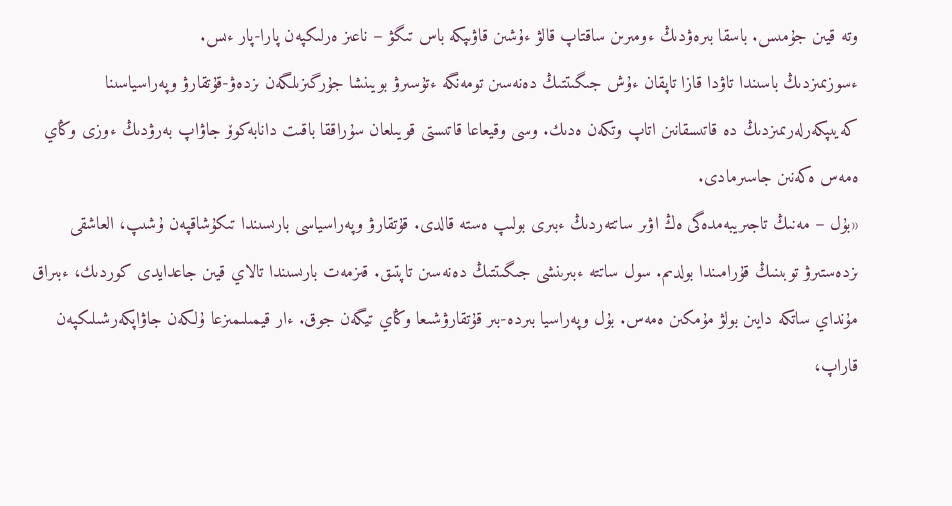وتە قيىن جۇمىس. باسقا بىرەۋدىڭ ءومىرىن ساقتاپ قالۋ ءۇشىن قاۋىپكە باس تىگۋ – ناعىز ەرلىكپەن پارا-پار ءىس.
ءسوزىمىزدىڭ باسىندا تاۋدا قازا تاپقان ءۇش جىگىتتىڭ دەنەسىن تومەنگە ءتۇسىرۋ بويىنشا جۇرگىزىلگەن ىزدەۋ-قۇتقارۋ وپەراسياسىنا كەيىپكەرلەرىمىزدىڭ دە قاتىسقانىن اتاپ وتكەن ەدىك. وسى وقيعاعا قاتىستى قويىلعان سۇراققا باقىت دانابەكوۆ جاۋاپ بەرۋدىڭ ءوزى وڭاي ەمەس ەكەنىن جاسىرمادى.
«بۇل – مەنىڭ تاجىريبەمدەگى ەڭ اۋىر ساتتەردىڭ ءبىرى بولىپ ەستە قالدى. قۇتقارۋ وپەراسياسى بارىسىندا تىكۇشاقپەن ۇشىپ، العاشقى ىزدەستىرۋ توبىنىڭ قۇرامىندا بولدىم. سول ساتتە ءبىرىنشى جىگىتتىڭ دەنەسىن تاپتىق. قىزمەت بارىسىندا تالاي قيىن جاعدايدى كوردىك، ءبىراق مۇنداي ساتكە دايىن بولۋ مۇمكىن ەمەس. بۇل وپەراسيا بىردە-بىر قۇتقارۋشىعا وڭاي تيگەن جوق. ءار قيمىلىمىزعا ۇلكەن جاۋاپكەرشىلىكپەن قاراپ،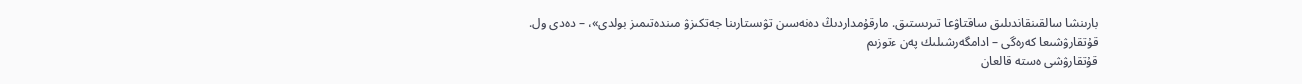بارىنشا سالقىنقاندىلىق ساقتاۋعا تىرىستىق. مارقۇمداردىڭ دەنەسىن تۋىستارىنا جەتكىزۋ مىندەتىمىز بولدى»، – دەدى ول.
قۇتقارۋشىعا كەرەگى – ادامگەرشىلىك پەن ءتوزىم
قۇتقارۋشى ەستە قالعان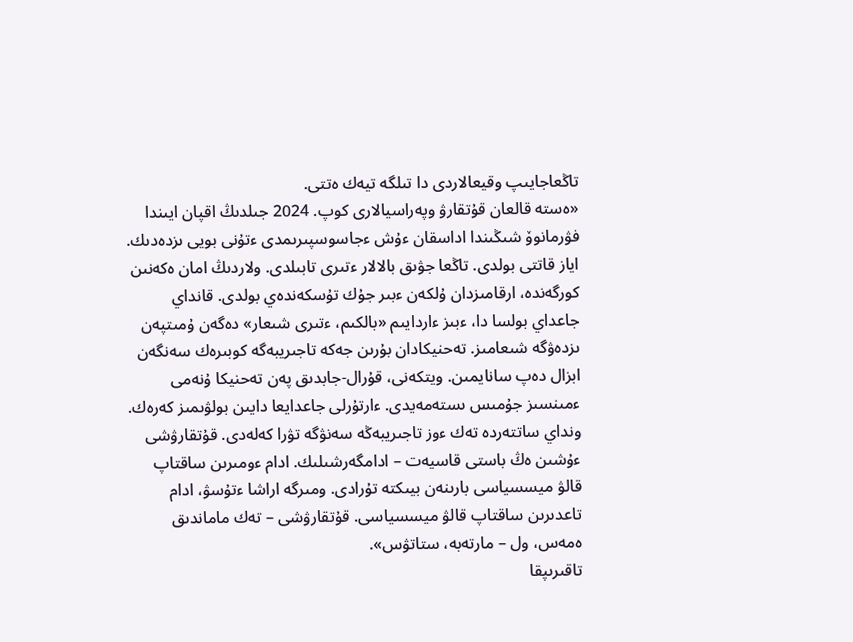تاڭعاجايىپ وقيعالاردى دا تىلگە تيەك ەتتى.
«ەستە قالعان قۇتقارۋ وپەراسيالارى كوپ. 2024 جىلدىڭ اقپان ايىندا فۋرمانوۆ شىڭىندا اداسقان ءۇش ءجاسوسپىرىمدى ءتۇنى بويى ىزدەدىك. اياز قاتتى بولدى. تاڭعا جۋىق بالالار ءتىرى تابىلدى. ولاردىڭ امان ەكەنىن كورگەندە، ارقامىزدان ۇلكەن ءبىر جۇك تۇسكەندەي بولدى. قانداي جاعداي بولسا دا، ءبىز ءاردايىم «بالكىم، ءتىرى شىعار» دەگەن ۇمىتپەن ىزدەۋگە شىعامىز. تەحنيكادان بۇرىن جەكە تاجىريبەگە كوبىرەك سەنگەن ابزال دەپ سانايمىن. ويتكەنى، قۇرال-جابدىق پەن تەحنيكا ۇنەمى ءمىنسىز جۇمىس ىستەمەيدى. ءارتۇرلى جاعدايعا دايىن بولۋىمىز كەرەك. ونداي ساتتەردە تەك ءوز تاجىريبەڭە سەنۋگە تۋرا كەلەدى. قۇتقارۋشى ءۇشىن ەڭ باستى قاسيەت – ادامگەرشىلىك. ادام ءومىرىن ساقتاپ قالۋ ميسسياسى بارىنەن بيىكتە تۇرادى. ومىرگە اراشا ءتۇسۋ، ادام تاعدىرىن ساقتاپ قالۋ ميسسياسى. قۇتقارۋشى – تەك ماماندىق ەمەس، ول – مارتەبە، ستاتۋس».
تاقىرىپقا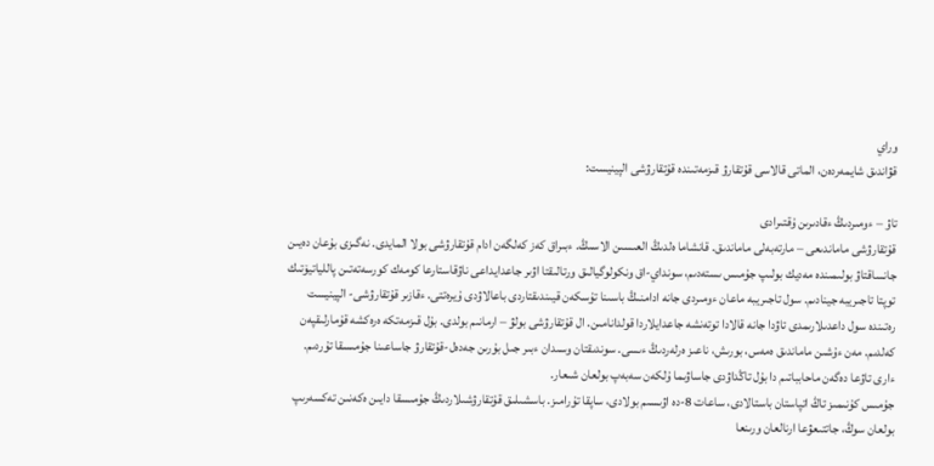وراي
قۋاندىق شايمەردەن، الماتى قالاسى قۇتقارۋ قىزمەتىندە قۇتقارۋشى الپينيست:

تاۋ – ءومىردىڭ ءقادىرىن ۇقتىرادى
قۇتقارۋشى ماماندىعى – مارتەبەلى ماماندىق. قانشاما ەلدىڭ العىسىن الاسىڭ. ءبىراق كەز كەلگەن ادام قۇتقارۋشى بولا المايدى. نەگىزى بۇعان دەيىن جانساقتاۋ بولىمىندە مەديك بولىپ جۇمىس ىستەدىم، سونداي-اق ونكولوگيالىق ورتالىقتا اۋىر جاعدايداعى ناۋقاستارعا كومەك كورسەتەتىن پاللياتيۆتىك توپتا تاجىريبە جينادىم. سول تاجىريبە ماعان ءومىردى جانە ادامنىڭ باسىنا تۇسكەن قيىندىقتاردى باعالاۋدى ۇيرەتتى. ءقازىر قۇتقارۋشى- الپينيست رەتىندە سول داعدىلارىمدى تاۋدا جانە قالادا توتەنشە جاعدايلاردا قولدانامىن. ال قۇتقارۋشى بولۋ – ارمانىم بولدى. بۇل قىزمەتكە ەرەكشە قۇمارلىقپەن كەلدىم. مەن ءۇشىن ماماندىق ەمەس، بورىش، ناعىز ەرلەردىڭ ءىسى. سوندىقتان وسىدان ءبىر جىل بۇرىن جەدەل-قۇتقارۋ جاساعىنا جۇمىسقا تۇردىم. ءارى تاۋعا دەگەن ماحابباتىم دا بۇل تاڭداۋدى جاساۋىما ۇلكەن سەبەپ بولعان شىعار.
جۇمىس كۇنىمىز تاڭ اتپاستان باستالادى، ساعات 8-دە اۋىسىم بولادى، ساپقا تۇرامىز. باسشىلىق قۇتقارۋشىلاردىڭ جۇمىسقا دايىن ەكەنىن تەكسەرىپ بولعان سوڭ، جاتتىعۋعا ارنالعان ورىنعا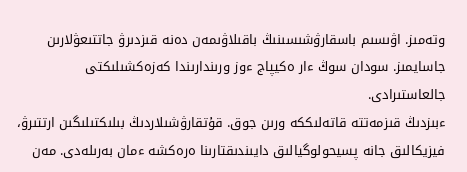وتەمىز. اۋىسىم باسقارۋشىسىنىڭ باقىلاۋىمەن دەنە قىزدىرۋ جاتتىعۋلارىن جاسايمىز. سودان سوڭ ءار ەكيپاج ءوز ورىندارىندا كەزەكشىلىكتى جالعاستىرادى.
ءبىزدىڭ قىزمەتتە قاتەلىككە ورىن جوق. قۇتقارۋشىلاردىڭ بىلىكتىلىگىن ارتتىرۋ، فيزيكالىق جانە پسيحولوگيالىق دايىندىقتارىنا ەرەكشە ءمان بەرىلەدى. مەن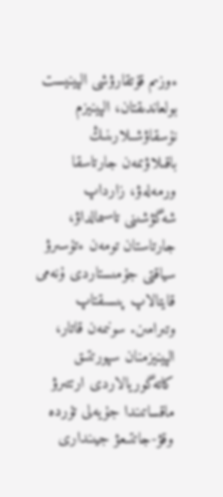ءوزىم قۇتقارۋشى الپينيست بولعاندىقتان، الپينيزم نۇسقاۋشىلارىنىڭ باقىلاۋىمەن جارتاسقا ورمەلەۋ، زارداپ شەگۋشىنى تاسىمالداۋ، جارتاستان تومەن ءتۇسىرۋ سياقتى جۇمىستاردى ۇنەمى قايتالاپ پىسىقتاپ وتىرامىن. سونىمەن قاتار، الپينيزمنان سپورتتىق كاتەگوريالاردى ارتتىرۋ ماقساتىندا جۇيەلى تۇردە وقۋ-جاتتىعۋ جيىندارى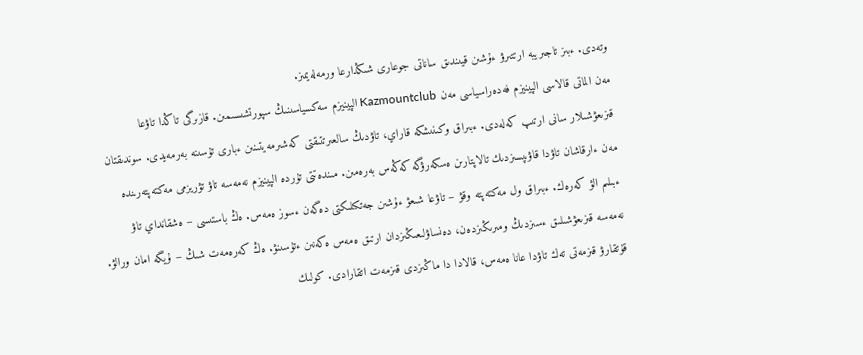وتەدى. ءبىز تاجىريبە ارتتىرۋ ءۇشىن قيىندىق ساناتى جوعارى شىڭدارعا ورمەلەيمىز.
مەن الماتى قالاسى الپينيزم فەدەراسياسى مەن Kazmountclub الپينيزم سەكسياسىنىڭ سپورتشىسىمىن. قازىرگى تاڭدا تاۋعا قىزىعۋشىلار سانى ارتىپ كەلەدى. ءبىراق وكىنىشكە قاراي، تاۋدىڭ سالعىرتتىقتى كەشىرمەيتىنىن ءبارى تۇسىنە بەرمەيدى. سوندىقتان مەن ءارقاشان تاۋدا قاۋىپسىزدىك تالاپتارىن ەسكەرۋگە كەڭەس بەرەمىن. مىندەتتى تۇردە الپينيزم نەمەسە تاۋ تۋريزمى مەكتەپتەرىندە ءبىلىم الۋ كەرەك. ءبىراق ول مەكتەپتە وقۋ – تاۋعا شىعۋ ءۇشىن جەتكىلىكتى دەگەن ءسوز ەمەس. ەڭ باستىسى – ەشقانداي تاۋ نەمەسە قىزىعۋشىلىق ءسىزدىڭ ومىرىڭىزدەن، دەنساۋلىعىڭىزدان ارتىق ەمەس ەكەنىن ءتۇسىنۋ. ەڭ كەرەمەت شىڭ – ۇيگە امان ورالۋ.
قۇتقارۋ قىزمەتى تەك تاۋدا عانا ەمەس، قالادا دا ماڭىزدى قىزمەت اتقارادى. كولىك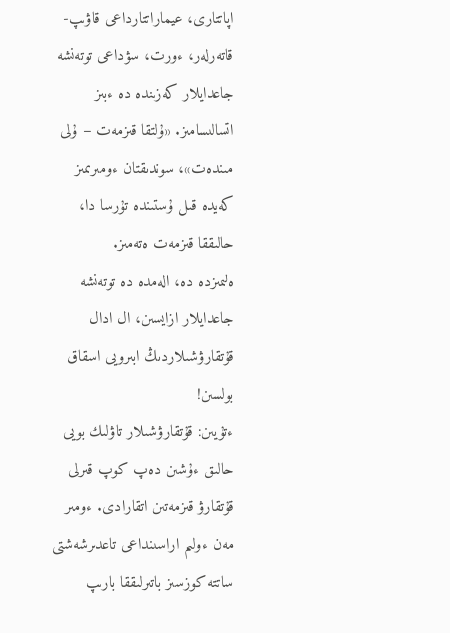اپاتتارى، عيماراتتارداعى قاۋىپ-قاتەرلەر، ءورت، سۋداعى توتەنشە جاعدايلار كەزىندە دە ءبىز اتسالىسامىز. «ۇلتقا قىزمەت – ۇلى مىندەت»، سوندىقتان ءومىرىمىز كەيدە قىل ۇستىندە تۇرسا دا، حالىققا قىزمەت ەتەمىز.
ەلىمىزدە دە، الەمدە دە توتەنشە جاعدايلار ازايسىن، ال ادال قۇتقارۋشىلاردىڭ ابىرويى اسقاق بولسىن!
ءتۇيىن: قۇتقارۋشىلار تاۋلىك بويى حالىق ءۇشىن دەپ كوپ قىرلى قۇتقارۋ قىزمەتىن اتقارادى. ءومىر مەن ءولىم اراسىنداعى تاعدىرشەشتى ساتتە كوزسىز باتىرلىققا بارىپ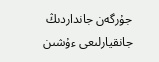جۇرگەن جانداردىڭ جانقيارلىعى ءۇشىن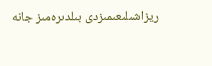ريزاشىلىعىمىزدى بىلدىرەمىز جانە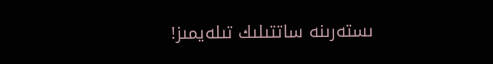ىستەرىنە ساتتىلىك تىلەيمىز!